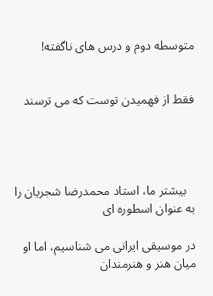متوسطه دوم و درس های ناگفته!


فقط از فهمیدن توست که می ترسند




   بیشتر ما، استاد محمدرضا شجریان را به عنوان اسطوره ای

در موسیقی ایرانی می شناسیم، اما او میان هنر و هنرمندان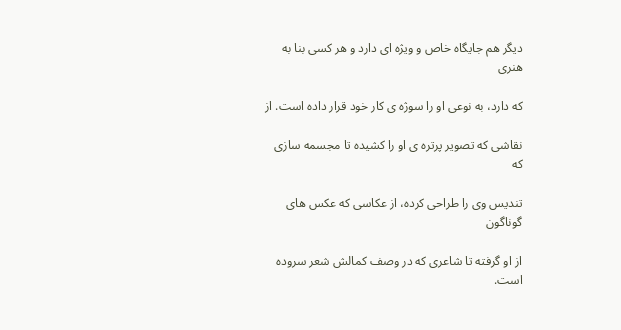دیگر هم جایگاه خاص و ویژه ای دارد و هر کسی بنا به هنری

که دارد، به نوعی او را سوژه ی کار خود قرار داده است. از

نقاشی که تصویر پرتره ی او را کشیده تا مجسمه سازی که

تندیس وی را طراحی کرده، از عکاسی که عکس های گوناگون

از او گرفته تا شاعری که در وصف کمالش شعر سروده است.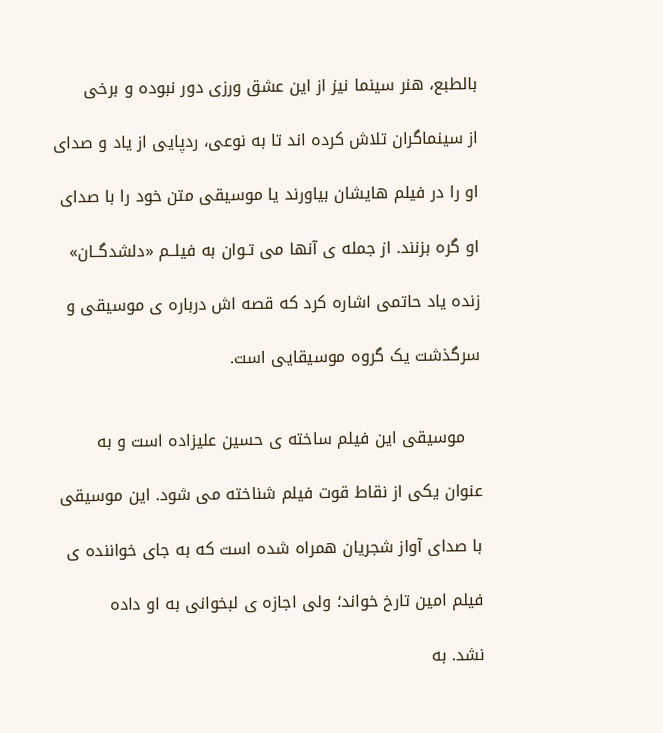بالطبع، هنر سینما نیز از این عشق ورزی دور نبوده و برخی

از سینماگران تلاش کرده اند تا به نوعی، ردپایی از یاد و صدای

او را در فیلم هایشان بیاورند یا موسیقی متن خود را با صدای

او گره بزنند. از جمله ی آنها می تـوان به فیلــم «دلشدگــان»

زنده یاد حاتمی اشاره کرد که قصه اش درباره ی موسیقی و

سرگذشت یک گروه موسیقایی است.


   موسیقی این فیلم ساخته ی حسین علیزاده است و به

عنوان یکی از نقاط قوت فیلم شناخته می شود. این موسیقی

با صدای آواز شجریان همراه شده‌ است که به جای خواننده ی

فیلم امین تارخ خواند؛ ولی اجازه ی لبخوانی به او داده

نشد. به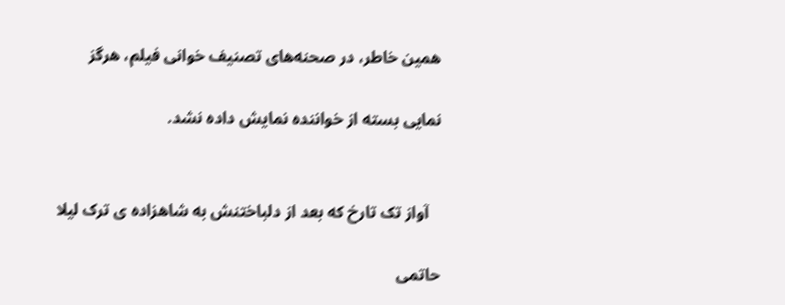همین خاطر، در صحنه‌های تصنیف خوانی فیلم، هرگز

نمایی بسته از خواننده نمایش داده نشد.


   آواز تک تارخ که بعد از دلباختنش به شاهزاده ی ترک لیلا

حاتمی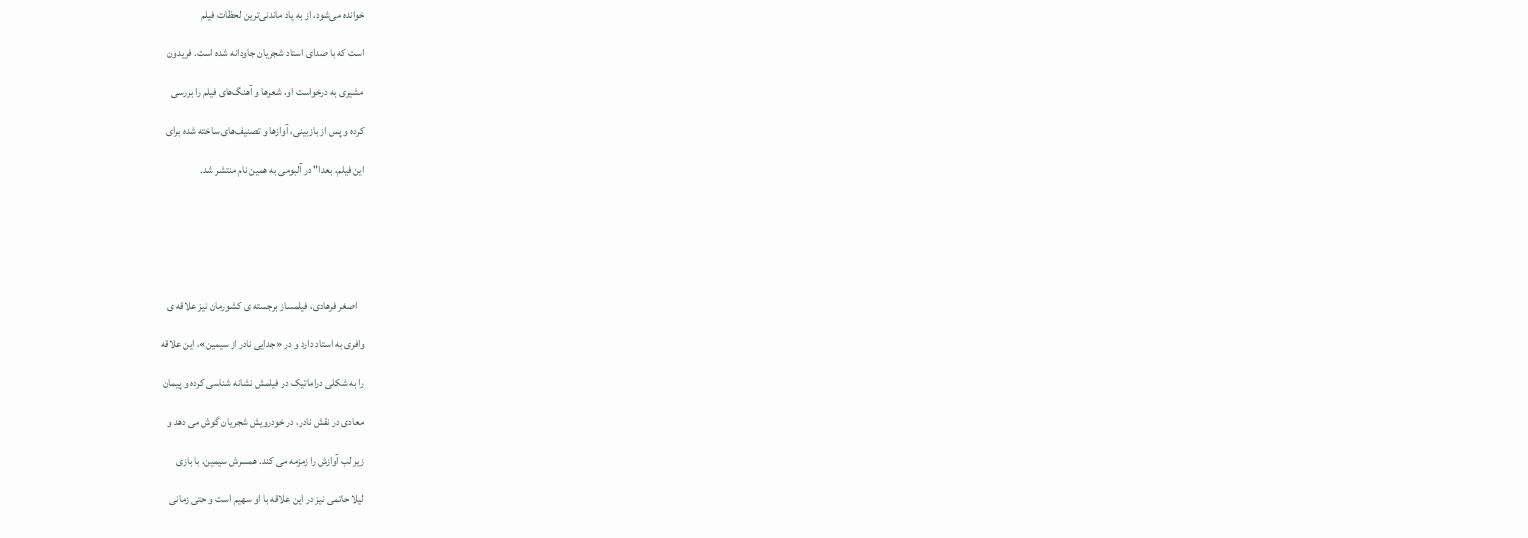خوانده می‌شود، از به یاد ماندنی‌ترین لحظات فیلم

است که با صدای استاد شجریان جاودانه شده است. فریدون

مشیری به درخواست او، شعرها و آهنگ‌های فیلم را بررسی

کرده و پس از بازبینی، آوازها و تصنیف‌های ساخته ‌شده برای

این فیلم، بعدا" در آلبومی به همین نام منتشر شد.






   اصغر فرهادی، فیلمساز برجسته ی کشورمان نیز علاقه ی

وافری به استاد دارد و در «جدایی نادر از سیمین»، این علاقه

را به شکلی دراماتیک در فیلمش نشانه شناسی کرده و پیمان

معادی در نقش نادر، در خودرویش شجریان گوش می دهد و

زیر لب آوازش را زمزمه می کند. همسرش سیمین، با بازی

لیلا حاتمی نیز در این علاقه با او سهیم است و حتی زمانی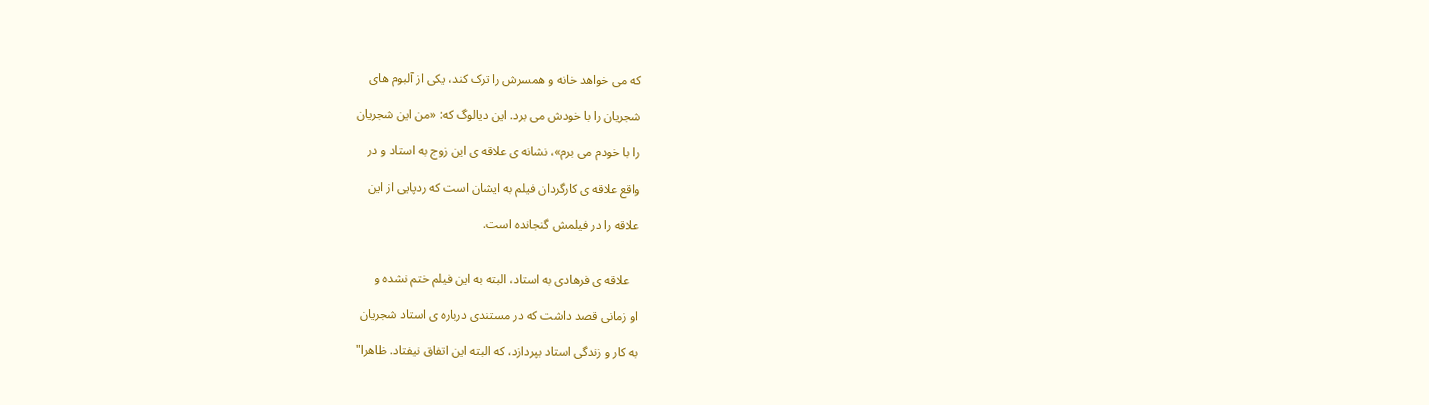که می خواهد خانه و همسرش را ترک کند، یکی از آلبوم های

شجریان را با خودش می برد. این دیالوگ که: «من این شجریان

را با خودم می برم»، نشانه ی علاقه ی این زوج به استاد و در

واقع علاقه ی کارگردان فیلم به ایشان است که ردپایی از این

علاقه را در فیلمش گنجانده است.


   علاقه ی فرهادی به استاد، البته به این فیلم ختم نشده و

او زمانی قصد داشت که در مستندی درباره ی استاد شجریان

به کار و زندگی استاد بپردازد، که البته این اتفاق نیفتاد. ظاهرا"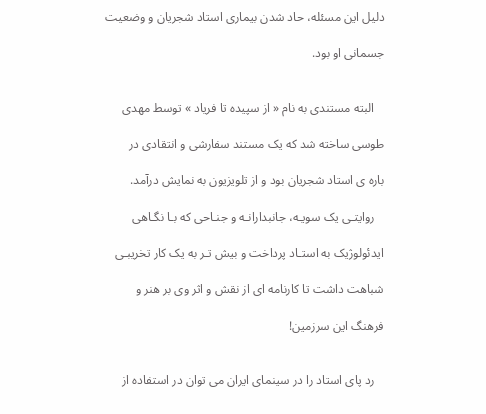دلیل این مسئله، حاد شدن بیماری استاد شجریان و وضعیت

جسمانی او بود.


   البته مستندی به نام « از سپیده تا فریاد » توسط مهدی

طوسی ساخته شد که یک مستند سفارشی و انتقادی در

باره ی استاد شجریان بود و از تلویزیون به نمایش درآمد.

   روایتـی یک سویـه، جانبدارانـه و جنـاحی که بـا نگـاهی

ایدئولوژیک به استـاد پرداخت و بیش تـر به یک کار تخریبـی

شباهت داشت تا کارنامه ای از نقش و اثر وی بر هنر و

فرهنگ این سرزمین!


   رد پای استاد را در سینمای ایران می توان در استفاده از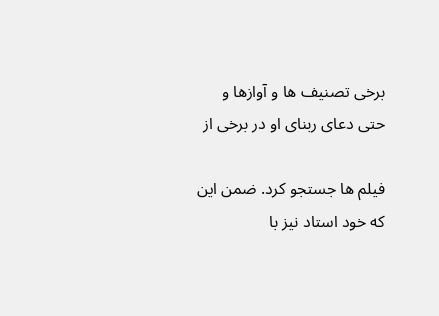برخی تصنیف ها و آوازها و حتی دعای ربنای او در برخی از

فیلم ها جستجو کرد. ضمن این که خود استاد نیز با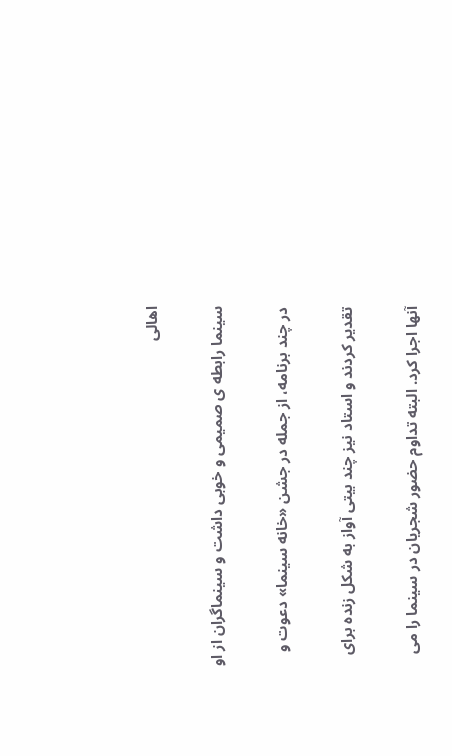اهالی

سینما رابطه ی صمیمی و خوبی داشت و سینماگران از او

در چند برنامه، از جمله در جشن «خانه سینما» دعوت و

تقدیر کردند و استاد نیز چند بیتی آواز به شکل زنده برای

آنها اجرا کرد. البته تداوم حضور شجریان در سینما را می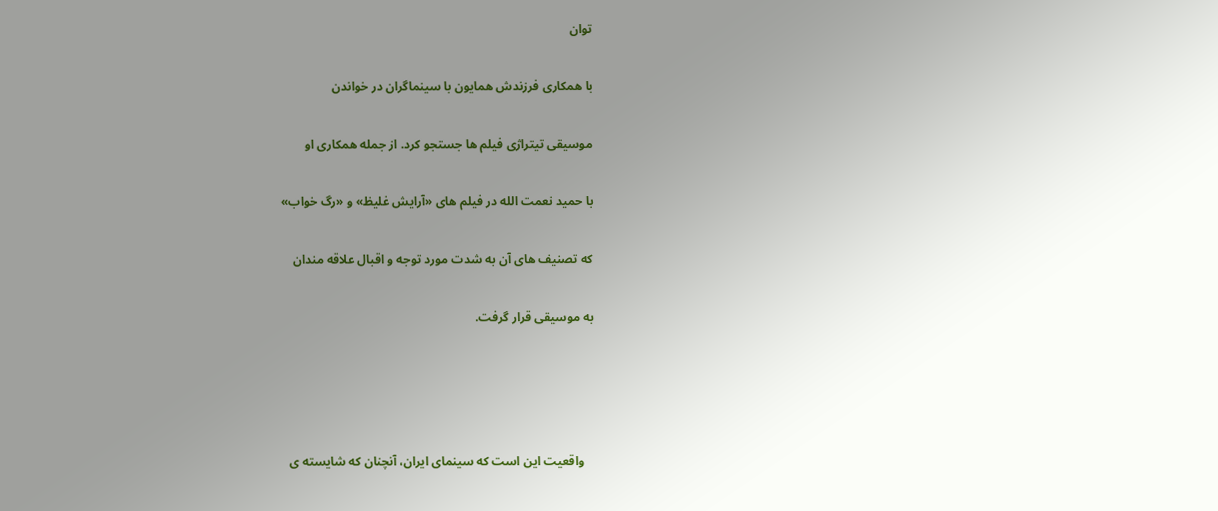توان

با همکاری فرزندش همایون با سینماگران در خواندن

موسیقی تیتراژی فیلم ها جستجو کرد. از جمله همکاری او

با حمید نعمت الله در فیلم های «آرایش غلیظ» و «رگ خواب»

که تصنیف های آن به شدت مورد توجه و اقبال علاقه مندان

به موسیقی قرار گرفت.




   واقعیت این است که سینمای ایران، آنچنان که شایسته ی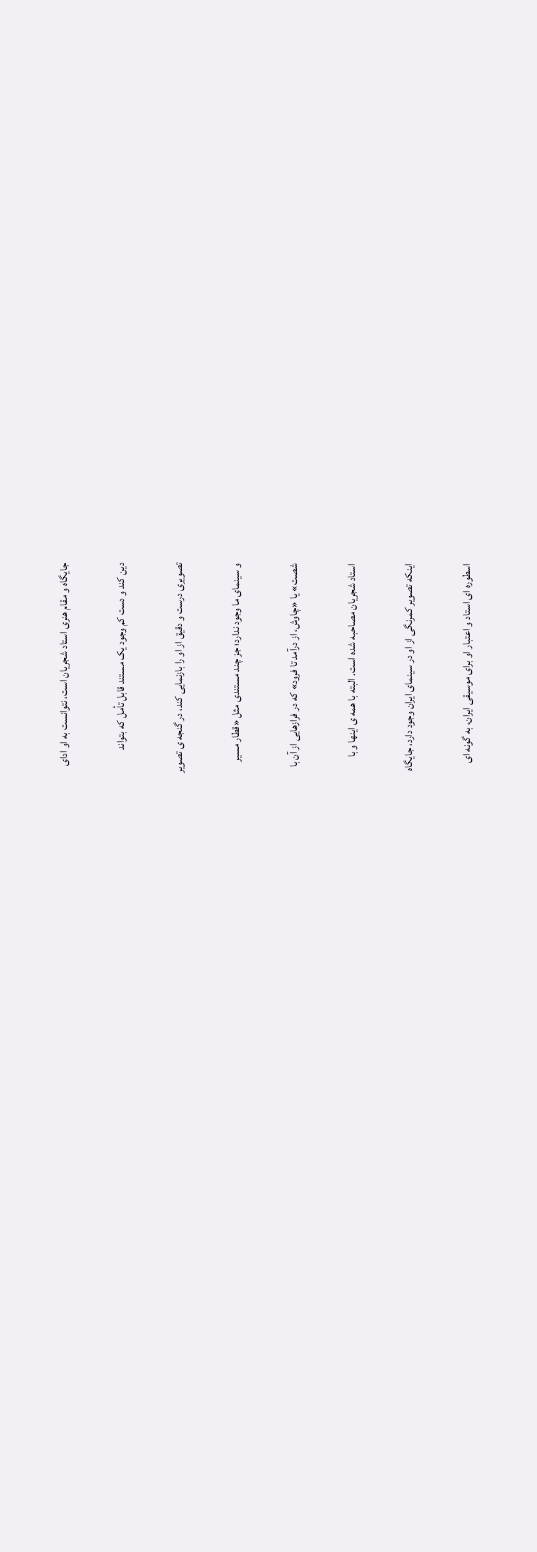جایگاه و مقام هنری استاد شجریان است، نتوانست به او ادای

دین کند و دست کم وجود یک مستند قابل تأمل که بتواند

تصویری درست و دقیق از او را بازنمایی کند، در گنجه ی تصویر

و سینمای ما وجود ندارد؛ جز چند مستندی مثل «قطار مسیر

شصت» یا «چاوش، از درآمد تا فرود» که در فرازهایی از آن با

استاد شجریان مصاحبه شده است. البته با همه ی اینها و با

اینکه تصویر کمرنگی از او در سینمای ایران وجود دارد، جایگاه

اسطوره ای استاد و اعتبار او برای موسیقی ایران، به گونه ای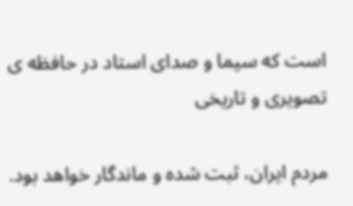است که سیما و صدای استاد در حافظه ی تصویری و تاریخی

مردم ایران، ثبت شده و ماندگار خواهد بود.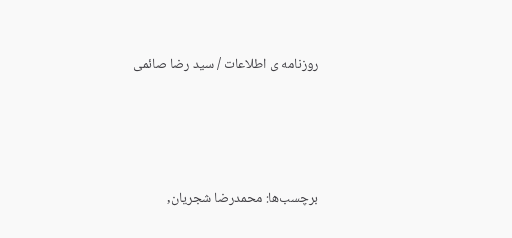روزنامه ی اطلاعات / سید رضا صائمی




برچسب‌ها: محمدرضا شجریان,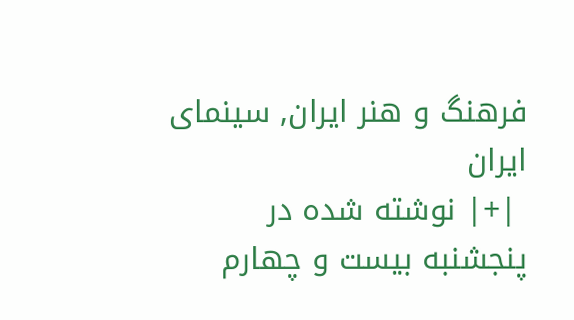فرهنگ و هنر ایران, سینمای ایران
 |+| نوشته شده در  پنجشنبه بیست و چهارم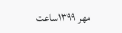مهر ۱۳۹۹ساعت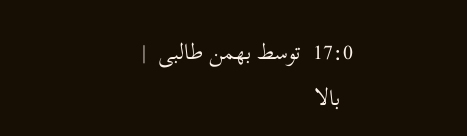17:0  توسط بهمن طالبی  |
  بالا